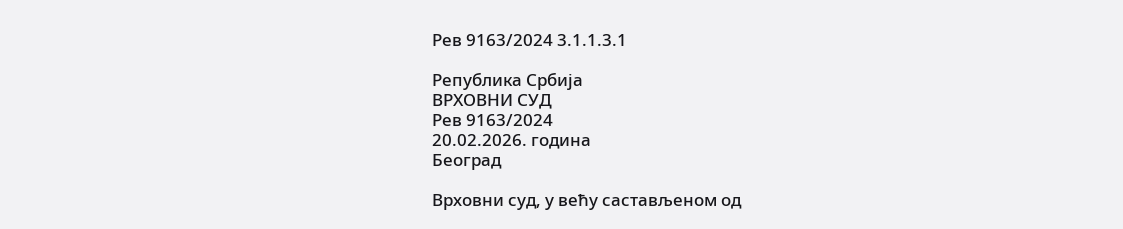Рев 9163/2024 3.1.1.3.1

Република Србија
ВРХОВНИ СУД
Рев 9163/2024
20.02.2026. година
Београд

Врховни суд, у већу састављеном од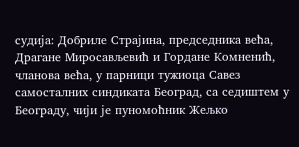судијa: Добриле Страјина, председника већа, Драгане Миросављевић и Гордане Комненић, чланова већа, у парници тужиоца Савез самосталних синдиката Београд, са седиштем у Београду, чији је пуномоћник Жељко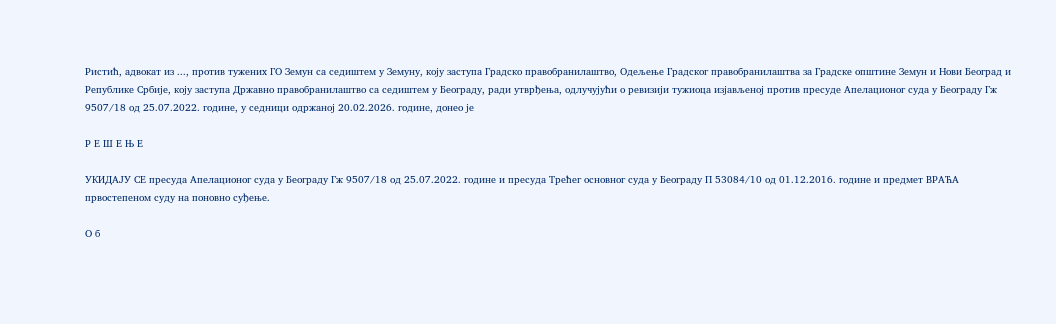Ристић, адвокат из ..., против тужених ГО Земун са седиштем у Земуну, коју заступа Градско правобранилаштво, Одељење Градског правобранилаштва за Градске општине Земун и Нови Београд и Републике Србије, коју заступа Државно правобранилаштво са седиштем у Београду, ради утврђења, одлучујући о ревизији тужиоца изјављеној против пресуде Апелационог суда у Београду Гж 9507/18 од 25.07.2022. године, у седници одржаној 20.02.2026. године, донео је

Р Е Ш Е Њ Е

УКИДАЈУ СЕ пресуда Апелационог суда у Београду Гж 9507/18 од 25.07.2022. године и пресуда Трећег основног суда у Београду П 53084/10 од 01.12.2016. године и предмет ВРАЋА првостепеном суду на поновно суђење.

О б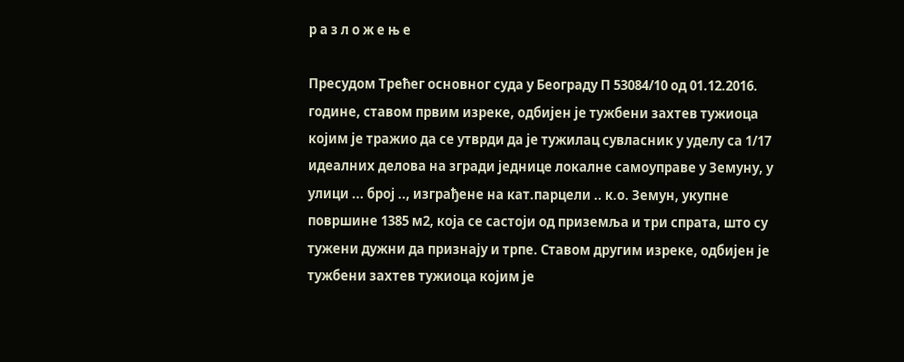р а з л о ж е њ е

Пресудом Трећег основног суда у Београду П 53084/10 од 01.12.2016. године, ставом првим изреке, одбијен је тужбени захтев тужиоца којим је тражио да се утврди да је тужилац сувласник у уделу са 1/17 идеалних делова на згради једнице локалне самоуправе у Земуну, у улици ... број .., изграђене на кат.парцели .. к.о. Земун, укупне површине 1385 м2, која се састоји од приземља и три спрата, што су тужени дужни да признају и трпе. Ставом другим изреке, одбијен је тужбени захтев тужиоца којим је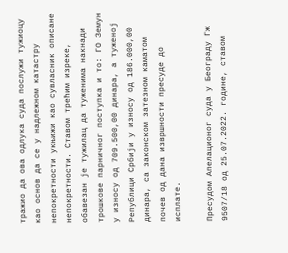тражио да ова одлука суда послужи тужиоцу као основ да се у надлежном катастру непокретности укњижи као сувласник описане непокретности. Ставом трећим изреке, обавезан је тужилац да туженима накнади трошкове парничног поступка и то: ГО Земун у износу од 709.500,00 динара, а туженој Републици Србији у износу од 186.000,00 динара, са законском затезном каматом почев од дана извршности пресуде до исплате.

Пресудом Апелационог суда у Београду Гж 9507/18 од 25.07.2022. године, ставом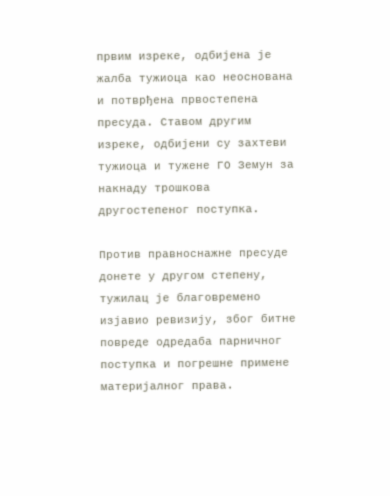првим изреке, одбијена је жалба тужиоца као неоснована и потврђена првостепена пресуда. Ставом другим изреке, одбијени су захтеви тужиоца и тужене ГО Земун за накнаду трошкова другостепеног поступка.

Против правноснажне пресуде донете у другом степену, тужилац је благовремено изјавио ревизију, због битне повреде одредаба парничног поступка и погрешне примене материјалног права.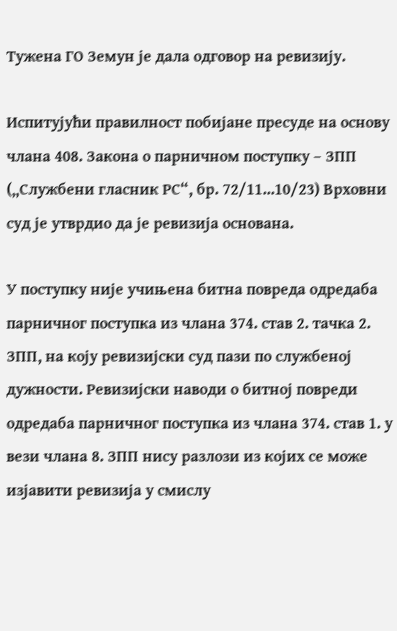Тужена ГО Земун је дала одговор на ревизију.

Испитујући правилност побијане пресуде на основу члана 408. Закона о парничном поступку – ЗПП („Службени гласник РС“, бр. 72/11...10/23) Врховни суд је утврдио да је ревизија основана.

У поступку није учињена битна повреда одредаба парничног поступка из члана 374. став 2. тачка 2. ЗПП, на коју ревизијски суд пази по службеној дужности. Ревизијски наводи о битној повреди одредаба парничног поступка из члана 374. став 1. у вези члана 8. ЗПП нису разлози из којих се може изјавити ревизија у смислу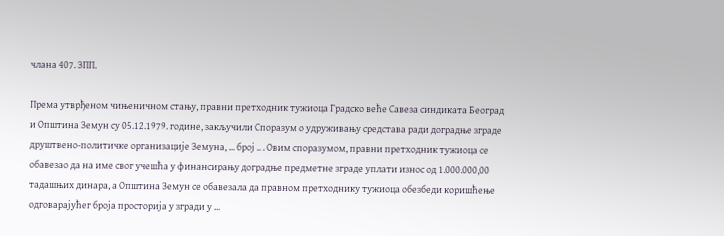члана 407. ЗПП.

Према утврђеном чињеничном стању, правни претходник тужиоца Градско веће Савеза синдиката Београд и Општина Земун су 05.12.1979. године, закључили Споразум о удруживању средстава ради доградње зграде друштвено-политичке организације Земуна, ... број .. . Овим споразумом, правни претходник тужиоца се обавезао да на име свог учешћа у финансирању доградње предметне зграде уплати износ од 1.000.000,00 тадашњих динара, а Општина Земун се обавезала да правном претходнику тужиоца обезбеди коришћење одговарајућег броја просторија у згради у ...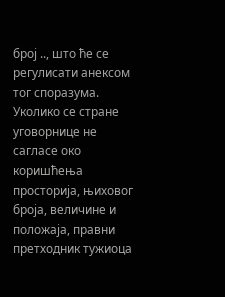број .., што ће се регулисати анексом тог споразума. Уколико се стране уговорнице не сагласе око коришћења просторија, њиховог броја, величине и положаја, правни претходник тужиоца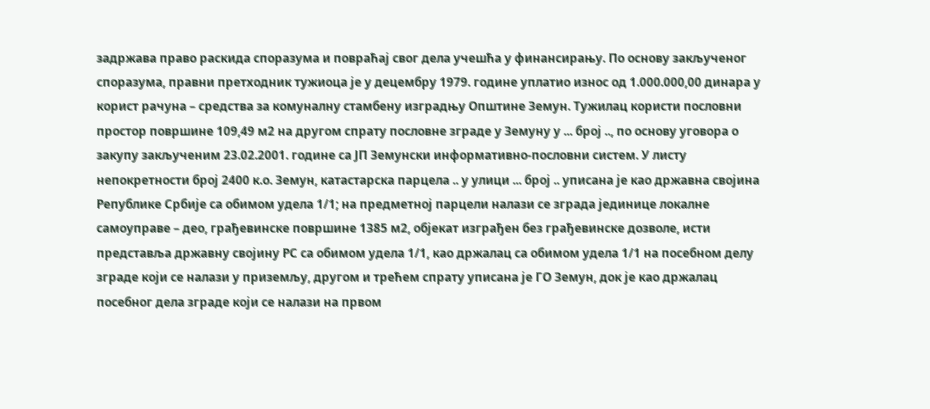задржава право раскида споразума и повраћај свог дела учешћа у финансирању. По основу закљученог споразума, правни претходник тужиоца је у децембру 1979. године уплатио износ од 1.000.000,00 динара у корист рачуна – средства за комуналну стамбену изградњу Општине Земун. Тужилац користи пословни простор површине 109,49 м2 на другом спрату пословне зграде у Земуну у ... број .., по основу уговора о закупу закљученим 23.02.2001. године са ЈП Земунски информативно-пословни систем. У листу непокретности број 2400 к.о. Земун, катастарска парцела .. у улици ... број .. уписана је као државна својина Републике Србије са обимом удела 1/1; на предметној парцели налази се зграда јединице локалне самоуправе – део, грађевинске површине 1385 м2, објекат изграђен без грађевинске дозволе, исти представља државну својину РС са обимом удела 1/1, као држалац са обимом удела 1/1 на посебном делу зграде који се налази у приземљу, другом и трећем спрату уписана је ГО Земун, док је као држалац посебног дела зграде који се налази на првом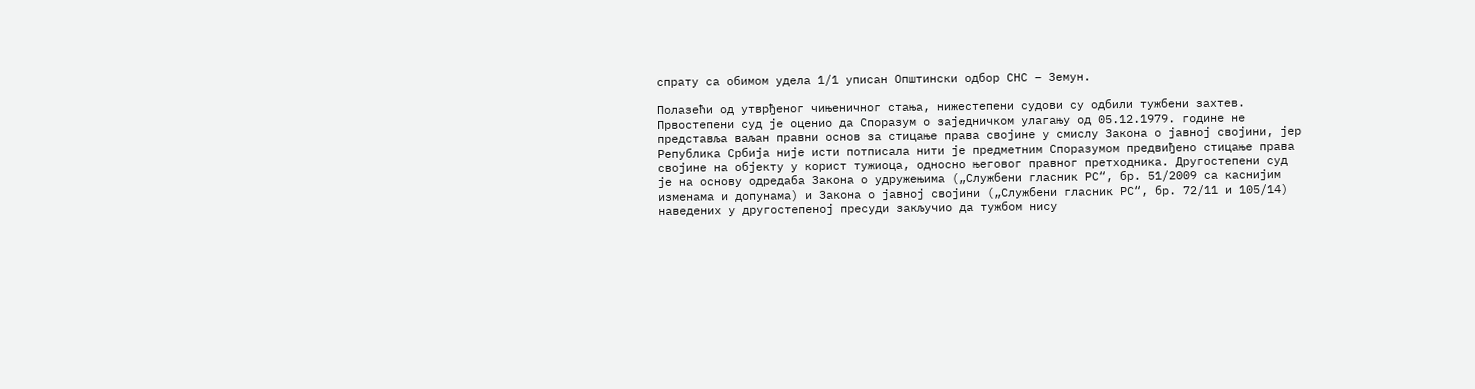спрату са обимом удела 1/1 уписан Општински одбор СНС – Земун.

Полазећи од утврђеног чињеничног стања, нижестепени судови су одбили тужбени захтев. Првостепени суд је оценио да Споразум о заједничком улагању од 05.12.1979. године не представља ваљан правни основ за стицање права својине у смислу Закона о јавној својини, јер Република Србија није исти потписала нити је предметним Споразумом предвиђено стицање права својине на објекту у корист тужиоца, односно његовог правног претходника. Другостепени суд је на основу одредаба Закона о удружењима („Службени гласник РС“, бр. 51/2009 са каснијим изменама и допунама) и Закона о јавној својини („Службени гласник РС“, бр. 72/11 и 105/14) наведених у другостепеној пресуди закључио да тужбом нису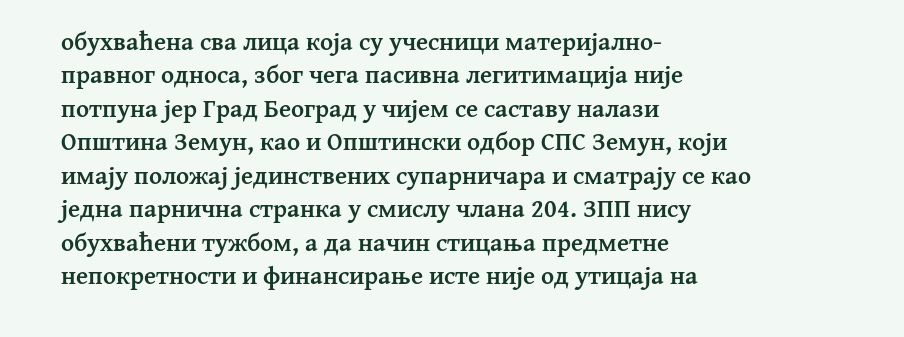обухваћена сва лица која су учесници материјално-правног односа, због чега пасивна легитимација није потпуна јер Град Београд у чијем се саставу налази Општина Земун, као и Општински одбор СПС Земун, који имају положај јединствених супарничара и сматрају се као једна парнична странка у смислу члана 204. ЗПП нису обухваћени тужбом, а да начин стицања предметне непокретности и финансирање исте није од утицаја на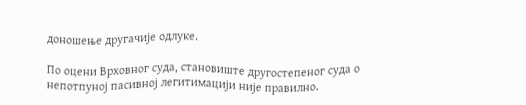доношење другачије одлуке.

По оцени Врховног суда, становиште другостепеног суда о непотпуној пасивној легитимацији није правилно.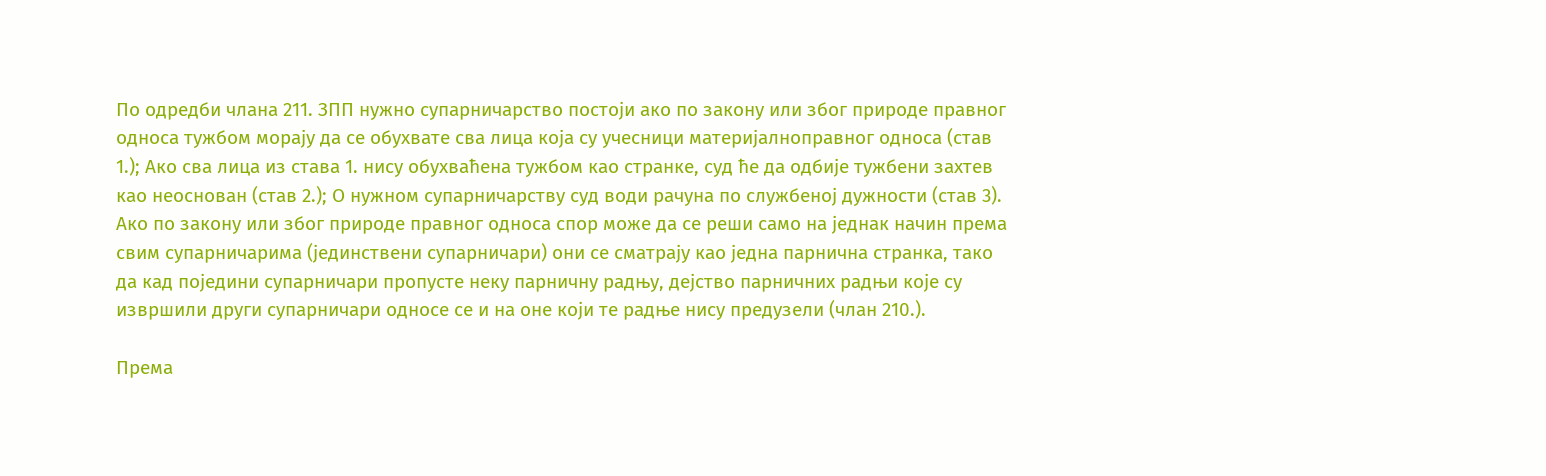По одредби члана 211. ЗПП нужно супарничарство постоји ако по закону или због природе правног односа тужбом морају да се обухвате сва лица која су учесници материјалноправног односа (став 1.); Ако сва лица из става 1. нису обухваћена тужбом као странке, суд ће да одбије тужбени захтев као неоснован (став 2.); О нужном супарничарству суд води рачуна по службеној дужности (став 3). Ако по закону или због природе правног односа спор може да се реши само на једнак начин према свим супарничарима (јединствени супарничари) они се сматрају као једна парнична странка, тако да кад поједини супарничари пропусте неку парничну радњу, дејство парничних радњи које су извршили други супарничари односе се и на оне који те радње нису предузели (члан 210.).

Према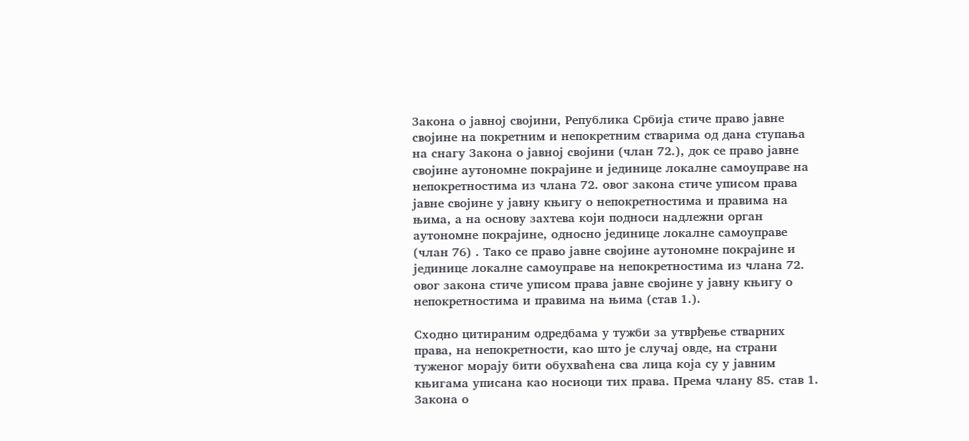Закона о јавној својини, Република Србија стиче право јавне својине на покретним и непокретним стварима од дана ступања на снагу Закона о јавној својини (члан 72.), док се право јавне својине аутономне покрајине и јединице локалне самоуправе на непокретностима из члана 72. овог закона стиче уписом права јавне својине у јавну књигу о непокретностима и правима на њима, а на основу захтева који подноси надлежни орган аутономне покрајине, односно јединице локалне самоуправе (члан 76) . Тако се право јавне својине аутономне покрајине и јединице локалне самоуправе на непокретностима из члана 72. овог закона стиче уписом права јавне својине у јавну књигу о непокретностима и правима на њима (став 1.).

Сходно цитираним одредбама у тужби за утврђење стварних права, на непокретности, као што је случај овде, на страни туженог морају бити обухваћена сва лица која су у јавним књигама уписана као носиоци тих права. Према члану 85. став 1. Закона о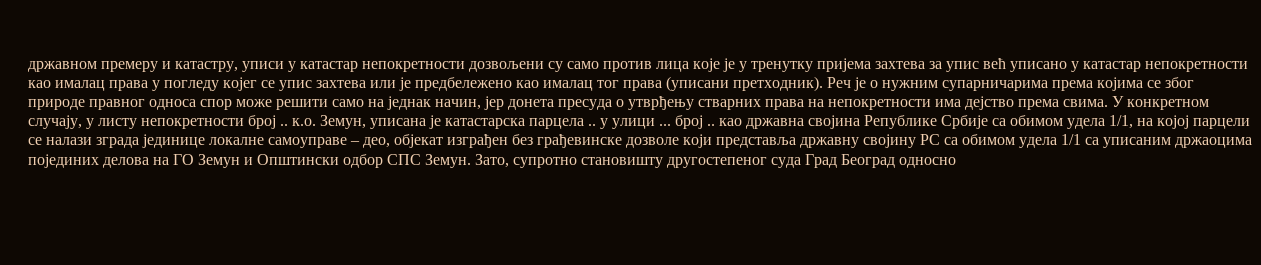државном премеру и катастру, уписи у катастар непокретности дозвољени су само против лица које је у тренутку пријема захтева за упис већ уписано у катастар непокретности као ималац права у погледу којег се упис захтева или је предбележено као ималац тог права (уписани претходник). Реч је о нужним супарничарима према којима се због природе правног односа спор може решити само на једнак начин, јер донета пресуда о утврђењу стварних права на непокретности има дејство према свима. У конкретном случају, у листу непокретности број .. к.о. Земун, уписана је катастарска парцела .. у улици ... број .. као државна својина Републике Србије са обимом удела 1/1, на којој парцели се налази зграда јединице локалне самоуправе – део, објекат изграђен без грађевинске дозволе који представља државну својину РС са обимом удела 1/1 са уписаним држаоцима појединих делова на ГО Земун и Општински одбор СПС Земун. Зато, супротно становишту другостепеног суда Град Београд односно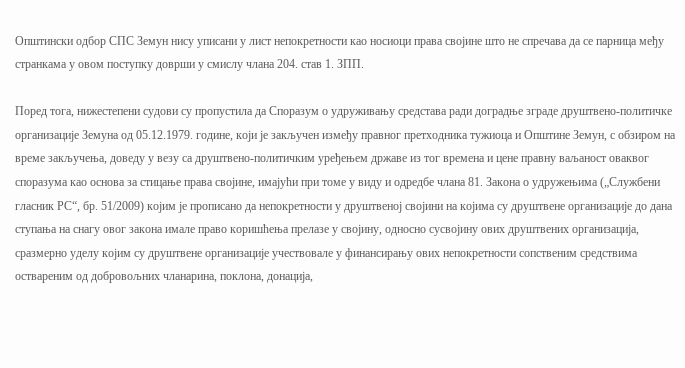Општински одбор СПС Земун нису уписани у лист непокретности као носиоци права својине што не спречава да се парница међу странкама у овом поступку доврши у смислу члана 204. став 1. ЗПП.

Поред тога, нижестепени судови су пропустила да Споразум о удруживању средстава ради доградње зграде друштвено-политичке организације Земуна од 05.12.1979. године, који је закључен између правног претходника тужиоца и Општине Земун, с обзиром на време закључења, доведу у везу са друштвено-политичким уређењем државе из тог времена и цене правну ваљаност оваквог споразума као основа за стицање права својине, имајући при томе у виду и одредбе члана 81. Закона о удружењима („Службени гласник РС“, бр. 51/2009) којим је прописано да непокретности у друштвеној својини на којима су друштвене организације до дана ступања на снагу овог закона имале право коришћења прелазе у својину, односно сусвојину ових друштвених организација, сразмерно уделу којим су друштвене организације учествовале у финансирању ових непокретности сопственим средствима оствареним од добровољних чланарина, поклона, донација,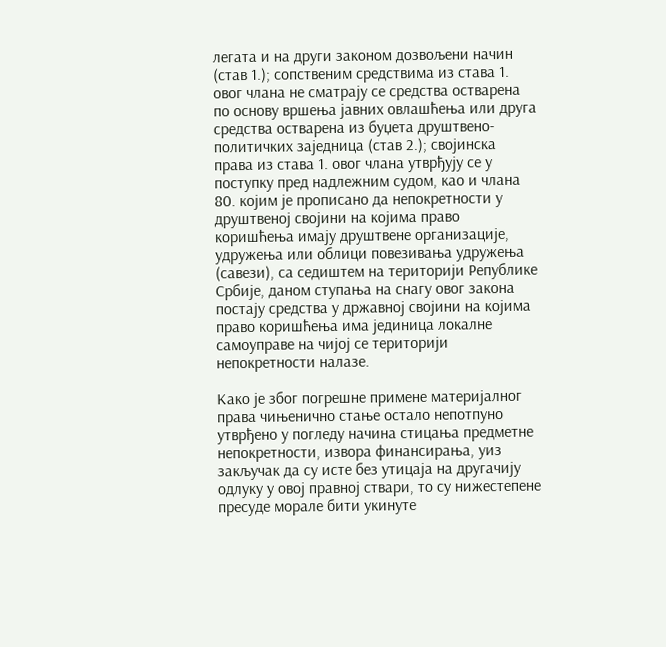легата и на други законом дозвољени начин (став 1.); сопственим средствима из става 1. овог члана не сматрају се средства остварена по основу вршења јавних овлашћења или друга средства остварена из буџета друштвено-политичких заједница (став 2.); својинска права из става 1. овог члана утврђују се у поступку пред надлежним судом, као и члана 80. којим је прописано да непокретности у друштвеној својини на којима право коришћења имају друштвене организације, удружења или облици повезивања удружења (савези), са седиштем на територији Републике Србије, даном ступања на снагу овог закона постају средства у државној својини на којима право коришћења има јединица локалне самоуправе на чијој се територији непокретности налазе.

Како је због погрешне примене материјалног права чињенично стање остало непотпуно утврђено у погледу начина стицања предметне непокретности, извора финансирања, уиз закључак да су исте без утицаја на другачију одлуку у овој правној ствари, то су нижестепене пресуде морале бити укинуте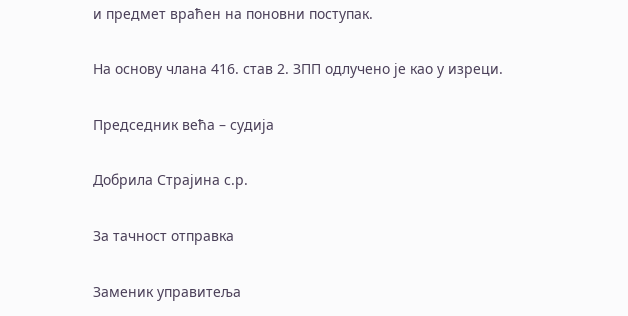и предмет враћен на поновни поступак.

На основу члана 416. став 2. ЗПП одлучено је као у изреци.

Председник већа – судија

Добрила Страјина с.р.

За тачност отправка

Заменик управитеља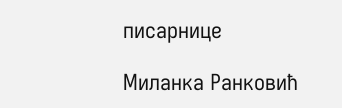писарнице

Миланка Ранковић